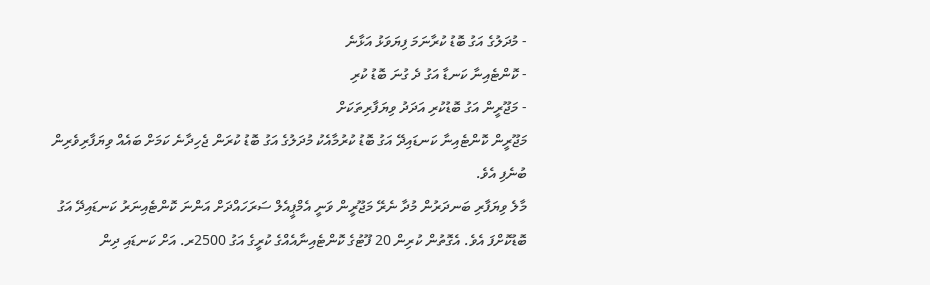- މުދަލުގެ އަގު ބޮޑު ކުރާނަމަ ފިޔަވަޅު އަޅާނެ
- ކޮންޓެއިނާ ކަނޑާ އަގު ދެ ގުނަ ބޮޑު ކުރި
- މަޖޫރީން އަގު ބޮޑުކުރި އަދަދު ވިޔަފާރިތަކަށް
މަޖޫރީން ކޮންޓެއިނާ ކަނޑައިދޭ އަގު ބޮޑު ކުރުމާއެކު މުދަލުގެ އަގު ބޮޑު ކުރަން ޖެހިދާނެ ކަމަށް ބައެއް ވިޔަފާރިވެރިން ބުނެފި އެވެ.
މާލެ ވިޔަފާރި ބަނދަރުން މުދާ ނެރޭ މަޖޫރީން ވަނީ އެމްޕީއެލް ސަރަހައްދަށް އަންނަ ކޮންޓެއިނަރު ކަނޑައިދޭ އަގު ބޮޑުކޮށްފަ އެވެ. އެގޮތުން ކުރިން 20 ފޫޓުގެ ކޮންޓެއިނާއެއްގެ ކުރީގެ އަގު 2500ރ. އަށް ކަނޑައި ދިން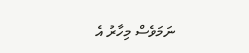ނަމަވެސް މިހާރު އެ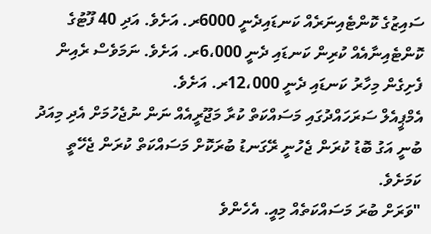ސައިޒުގެ ކޮންޓެއިނަރެއް ކަނޑައިދެނީ 6000ރ. އަށެވެ. އަދި 40 ފޫޓުގެ ކޮންޓެއިނާއެއް ކުރިން ކަނޑައި ދެނީ 6،000ރ. އަށެވެ. ނަމަވެސް ރެއިން ފެށިގެން މިހާރު ކަނޑައި ދެނީ 12،000ރ. އަށެވެ.
އެމްޕީއެލް ސަރަހައްދުގައި މަސައްކަތް ކުރާ މަޖޫރީއެއް ނަން ނުޖެހުމަށް އެދި މިއަދު ބުނީ އަގު ބޮޑު ކުރަން ޖެހުނީ ރޭގަނޑު ބުރަކޮށް މަސައްކަތް ކުރަން ޖެހޭތީ ކަމަށެވެ.
"ވަރަށް ބުރަ މަސައްކަތެއް މިއީ. އެހެންވެ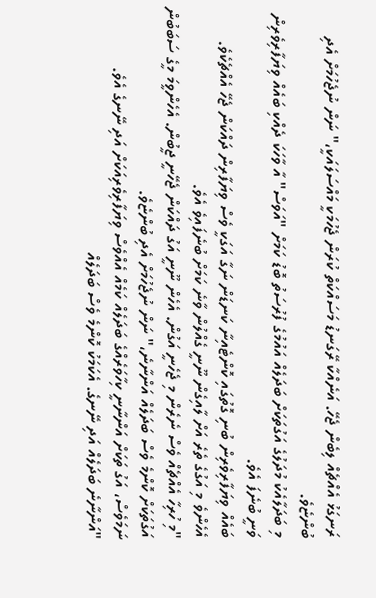ރަނގަޅު އެއްޗެއް ލިބެން ޖެހޭ. އަނެއްކާ ރޭގަނޑު މަސައްކަތް ކުރަން ޖެހުމަކީ މައްސަލައަކީ،" ނަން ނުޖެހުމަށް އެދި ބުންޏެވެ.
މި ބަދަލާއެކު މުދަލުގެ އަގުތަކަށް ބަދަލެއް އައުމުގެ ފުރުސަތު ބޮޑު ކަމަށް "އަވަސް" އާ ވާހަކަ ދެއްކި ބައެއް ވިޔަފާރިވެރިން ވަނީ ބުނެފަ އެވެ.
ބައެއް ވިޔަފާރިވެރިން ބުނި ގޮތުގައި ކޮންޓެއިނާ ކަނޑަން ނަގާ އަގަކީ ވެސް ވިޔަފާރިން ދައްކަން ޖެހޭ އެއްޗެކެވެ. އެހެންވެ މި އަގުގެ ތެރެ އަށް ލާއިގެން ނޫނީ ގެއްލުން ވާނެ ކަމަށް ބުނެފައިވެ އެވެ.
"މި ހުރިހާ އެއްޗެއް ވެސް ނެރެން މި ޖެހެނީ އަގުން. އެހެން ނޫނީ އަގު ދައްކަން ޖެހޭނީ ޖީބުން. އެހެންވީމަ މީގެ ސަބަބުން އަގުތަކަށް ކޮންމެ ވެސް ބަދަލެއް އަންނާނެ،" ނަން ނުޖެހުމަށް އެދި ބުންޏެވެ.
ނަމަވެސް، އަގު ތަކަށް އަންނާނީ ކިހާވަރެއްގެ ބަދަލެއް ކަމެއް އެއްވެސް ވިޔަފާރިވެރިއަކަށް އަދި ނޭނގެ އެވެ.
"އަންނާނެ ބަދަލެއް އަދި ނޭނގެ. އެކަމަކު ކޮންމެ ވެސް ބަދަލެއް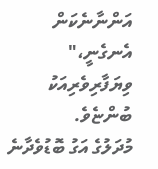އަންނާނެކަން އެނގެނީ،" ވިޔަފާރިވެރިއަކު ބުންޏެވެ.
މުދަލުގެ އަގު ބޮޑުވެދާނެ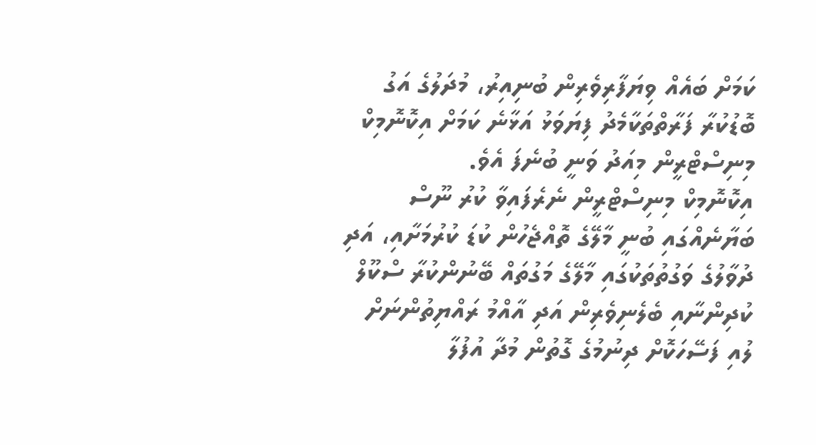ކަމަށް ބައެއް ވިޔަފާރިވެރިން ބުނިއިރު، މުދަލުގެ އަގު ބޮޑުކުރާ ފަރާތްތަކާމެދު ފިޔަވަޅު އަޅާނެ ކަމަށް އިކޮނޮމިކް މިނިސްޓްރީން މިއަދު ވަނީ ބުނެފަ އެވެ.
އިކޮނޮމިކް މިނިސްޓްރީން ނެރެފައިވާ ކުރު ނޫސް ބަޔާނެއްގައި ބުނީ މާލޭގެ ތޮއްޖެހުން ކުޑަ ކުރުމަށާއި، އަދި ދުވާލުގެ ވަގުތުތަކުގައި މާލޭގެ މަގުތައް ބޭނުންކުރާ ސްކޫލް ކުދިންނާއި ބެލެނިވެރިން އަދި އާއްމު ރައްޔިތުންނަށް ލުއި ފަސޭހަކޮށް ދިނުމުގެ ގޮތުން މުދާ އުފުލާ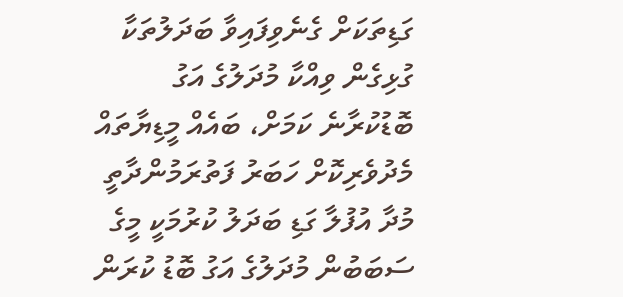ގަޑިތަކަށް ގެނެވިފައިވާ ބަދަލުތަކާ ގުޅިގެން ވިއްކާ މުދަލުގެ އަގު ބޮޑުކުރާނެ ކަމަށް، ބައެއް މީޑިޔާތައް މެދުވެރިކޮށް ހަބަރު ފަތުރަމުންދާތީ މުދާ އުފުލާ ގަޑި ބަދަލު ކުރުމަކީ މީގެ ސަބަބުން މުދަލުގެ އަގު ބޮޑު ކުރަން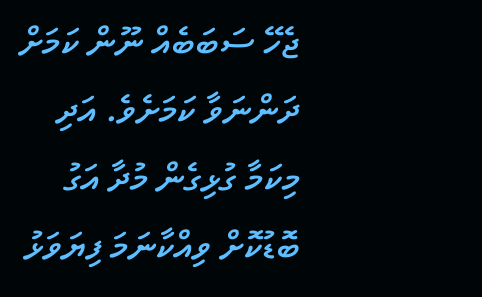ޖެހޭ ސަބަބެއް ނޫން ކަމަށް ދަންނަވާ ކަމަށެވެ. އަދި މިކަމާ ގުޅިގެން މުދާ އަގު ބޮޑުކޮށް ވިއްކާނަމަ ފިޔަވަޅު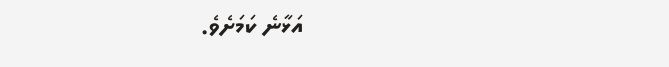އަޅާނެ ކަމަށެވެ.